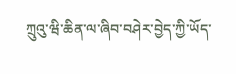ཀྲུའུ་ཝི་ཆིན་ལ་ཞིབ་བཤེར་བྱེད་ཀྱི་ཡོད་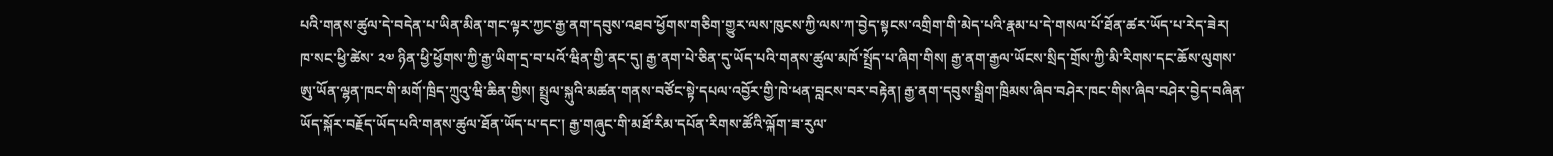པའི་གནས་ཚུལ་དེ་བདེན་པ་ཡིན་མིན་གང་ལྟར་ཀྱང་རྒྱ་ནག་དབུས་འཐབ་ཕྱོགས་གཅིག་གྱུར་ལས་ཁུངས་ཀྱི་ལས་ཀ་བྱེད་སྟངས་འགྲིག་གི་མེད་པའི་རྣམ་པ་དེ་གསལ་པོ་ཐོན་ཚར་ཡོད་པ་རེད་ཟེར།
ཁ་སང་ཕྱི་ཚེས་ ༢༧ ཉིན་ཕྱི་ཕྱོགས་ཀྱི་རྒྱ་ཡིག་དྲ་བ་པའོ་ཝིན་གྱི་ནང་དུ། རྒྱ་ནག་པེ་ཅིན་དུ་ཡོད་པའི་གནས་ཚུལ་མཁོ་སྤྲོད་པ་ཞིག་གིས། རྒྱ་ནག་རྒྱལ་ཡོངས་སྲིད་གྲོས་ཀྱི་མི་རིགས་དང་ཆོས་ལུགས་ཨུ་ཡོན་ལྷན་ཁང་གི་མགོ་ཁྲིད་ཀྲུའུ་ཝི་ཆིན་གྱིས། སྤྲུལ་སྐུའི་མཚན་གནས་བཙོང་སྟེ་དཔལ་འབྱོར་གྱི་ཁེ་ཕན་བླངས་བར་བརྟེན། རྒྱ་ནག་དབུས་སྒྲིག་ཁྲིམས་ཞིབ་བཤེར་ཁང་གིས་ཞིབ་བཤེར་བྱེད་བཞིན་ཡོད་སྐོར་བརྗོད་ཡོད་པའི་གནས་ཚུལ་ཐོན་ཡོད་པ་དང་། རྒྱ་གཞུང་གི་མཐོ་རིམ་དཔོན་རིགས་ཚོའི་ལྐོག་ཟ་རུལ་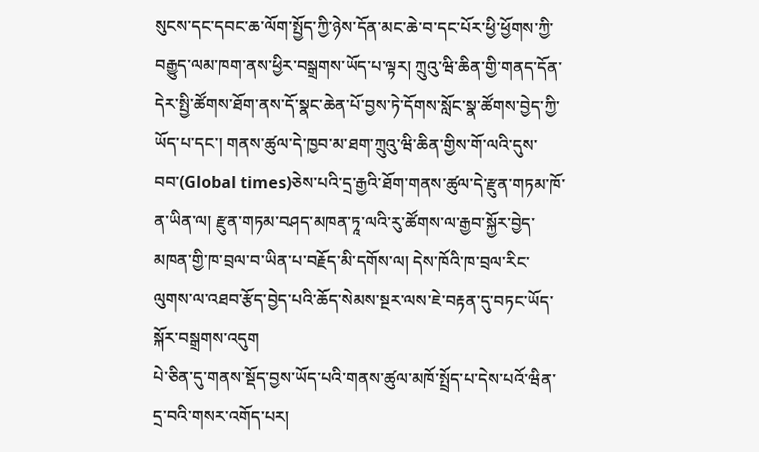སུངས་དང་དབང་ཆ་ལོག་སྤྱོད་ཀྱི་ཉེས་དོན་མང་ཆེ་བ་དང་པོར་ཕྱི་ཕྱོགས་ཀྱི་བརྒྱུད་ལམ་ཁག་ནས་ཕྱིར་བསྒྲགས་ཡོད་པ་ལྟར། ཀྲུའུ་ཝི་ཆིན་གྱི་གནད་དོན་དེར་སྤྱི་ཚོགས་ཐོག་ནས་དོ་སྣང་ཆེན་པོ་བྱས་ཏེ་དོགས་སློང་སྣ་ཚོགས་བྱེད་ཀྱི་ཡོད་པ་དང་། གནས་ཚུལ་དེ་ཁྱབ་མ་ཐག་ཀྲུའུ་ཝི་ཆིན་གྱིས་གོ་ལའི་དུས་བབ་(Global times)ཅེས་པའི་དྲ་རྒྱའི་ཐོག་གནས་ཚུལ་དེ་རྫུན་གཏམ་ཁོ་ན་ཡིན་ལ། རྫུན་གཏམ་བཤད་མཁན་ཏཱ་ལའི་རུ་ཚོགས་ལ་རྒྱབ་སྐྱོར་བྱེད་མཁན་གྱི་ཁ་བྲལ་བ་ཡིན་པ་བརྗོད་མི་དགོས་ལ། དེས་ཁོའི་ཁ་བྲལ་རིང་ལུགས་ལ་འཐབ་རྩོད་བྱེད་པའི་ཆོད་སེམས་སྔར་ལས་ཇེ་བརྟན་དུ་བཏང་ཡོད་སྐོར་བསྒྲགས་འདུག
པེ་ཅིན་དུ་གནས་སྡོད་བྱས་ཡོད་པའི་གནས་ཚུལ་མཁོ་སྤྲོད་པ་དེས་པའོ་ཝིན་དྲ་བའི་གསར་འགོད་པར།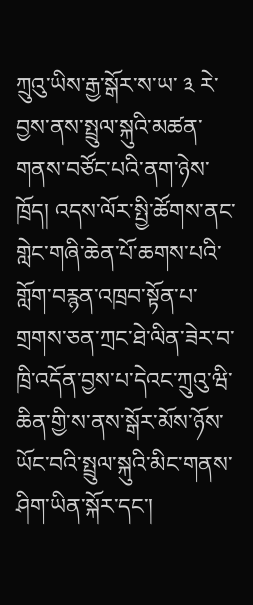ཀྲུའུ་ཡིས་རྒྱ་སྒོར་ས་ཡ་ ༣ རེ་བྱས་ནས་སྤྲུལ་སྐུའི་མཚན་གནས་བཙོང་པའི་ནག་ཉེས་ཁྲོད། འདས་ལོར་སྤྱི་ཚོགས་ནང་གླེང་གཞི་ཆེན་པོ་ཆགས་པའི་གློག་བརྙན་འཁྲབ་སྟོན་པ་གྲགས་ཅན་ཀྲང་ཐེ་ལིན་ཟེར་བ་ཁྲི་འདོན་བྱས་པ་དེའང་ཀྲུའུ་ཝི་ཆིན་གྱི་ས་ནས་སྒོར་མོས་ཉོས་ཡོང་བའི་སྤྲུལ་སྐུའི་མིང་གནས་ཤིག་ཡིན་སྐོར་དང་།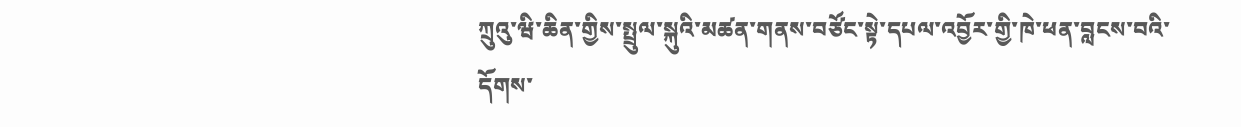ཀྲུའུ་ཝི་ཆིན་གྱིས་སྤྲུལ་སྐུའི་མཚན་གནས་བཙོང་སྟེ་དཔལ་འབྱོར་གྱི་ཁེ་ཕན་བླངས་བའི་དོགས་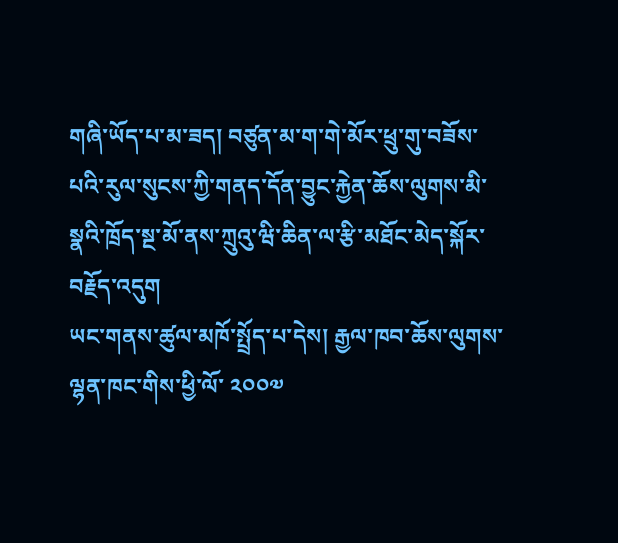གཞི་ཡོད་པ་མ་ཟད། བཙུན་མ་ག་གེ་མོར་ཕྲུ་གུ་བཟོས་པའི་རུལ་སུངས་ཀྱི་གནད་དོན་བྱུང་རྐྱེན་ཆོས་ལུགས་མི་སྣའི་ཁྲོད་སྔ་མོ་ནས་ཀྲུའུ་ཝི་ཆིན་ལ་རྩི་མཐོང་མེད་སྐོར་བརྗོད་འདུག
ཡང་གནས་ཚུལ་མཁོ་སྤྲོད་པ་དེས། རྒྱལ་ཁབ་ཆོས་ལུགས་ལྷན་ཁང་གིས་ཕྱི་ལོ་ ༢༠༠༧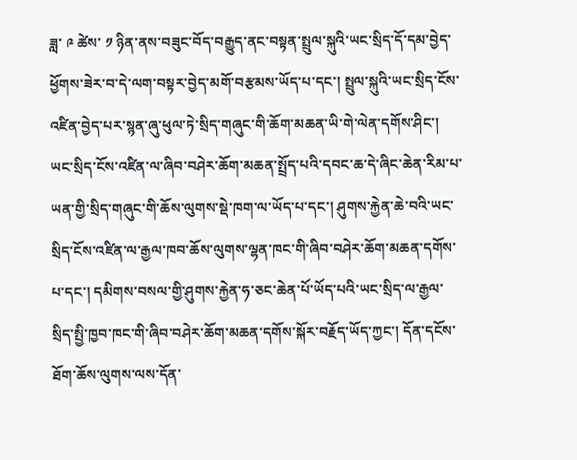ཟླ་ ༩ ཚེས་ ༡ ཉིན་ནས་བཟུང་བོད་བརྒྱུད་ནང་བསྟན་སྤྲུལ་སྐུའི་ཡང་སྲིད་དོ་དམ་བྱེད་ཕྱོགས་ཟེར་བ་དེ་ལག་བསྟར་བྱེད་མགོ་བརྩམས་ཡོད་པ་དང་། སྤྲུལ་སྐུའི་ཡང་སྲིད་ངོས་འཛིན་བྱེད་པར་སྙན་ཞུ་ཕུལ་ཏེ་སྲིད་གཞུང་གི་ཆོག་མཆན་ཡི་གེ་ལེན་དགོས་ཤིང་། ཡང་སྲིད་ངོས་འཛིན་ལ་ཞིབ་བཤེར་ཆོག་མཆན་སྤྲོད་པའི་དབང་ཆ་དེ་ཞིང་ཆེན་རིམ་པ་ཡན་གྱི་སྲིད་གཞུང་གི་ཆོས་ལུགས་སྡེ་ཁག་ལ་ཡོད་པ་དང་། ཤུགས་རྐྱེན་ཆེ་བའི་ཡང་སྲིད་ངོས་འཛིན་ལ་རྒྱལ་ཁབ་ཆོས་ལུགས་ལྷན་ཁང་གི་ཞིབ་བཤེར་ཆོག་མཆན་དགོས་པ་དང་། དམིགས་བསལ་གྱི་ཤུགས་རྐྱེན་ཧ་ཅང་ཆེན་པོ་ཡོད་པའི་ཡང་སྲིད་ལ་རྒྱལ་སྲིད་སྤྱི་ཁྱབ་ཁང་གི་ཞིབ་བཤེར་ཆོག་མཆན་དགོས་སྐོར་བརྗོད་ཡོད་ཀྱང་། དོན་དངོས་ཐོག་ཆོས་ལུགས་ལས་དོན་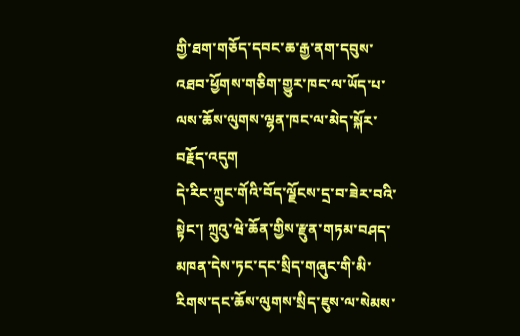གྱི་ཐག་གཅོད་དབང་ཆ་རྒྱ་ནག་དབུས་འཐབ་ཕྱོགས་གཅིག་གྱུར་ཁང་ལ་ཡོད་པ་ལས་ཆོས་ལུགས་ལྷན་ཁང་ལ་མེད་སྐོར་བརྗོད་འདུག
དེ་རིང་ཀྲུང་གོའི་བོད་ལྗོངས་དྲ་བ་ཟེར་བའི་སྟེང་། ཀྲུའུ་ཝེ་ཆོན་གྱིས་རྫུན་གཏམ་བཤད་མཁན་དེས་ཏང་དང་སྲིད་གཞུང་གི་མི་རིགས་དང་ཆོས་ལུགས་སྲིད་ཇུས་ལ་སེམས་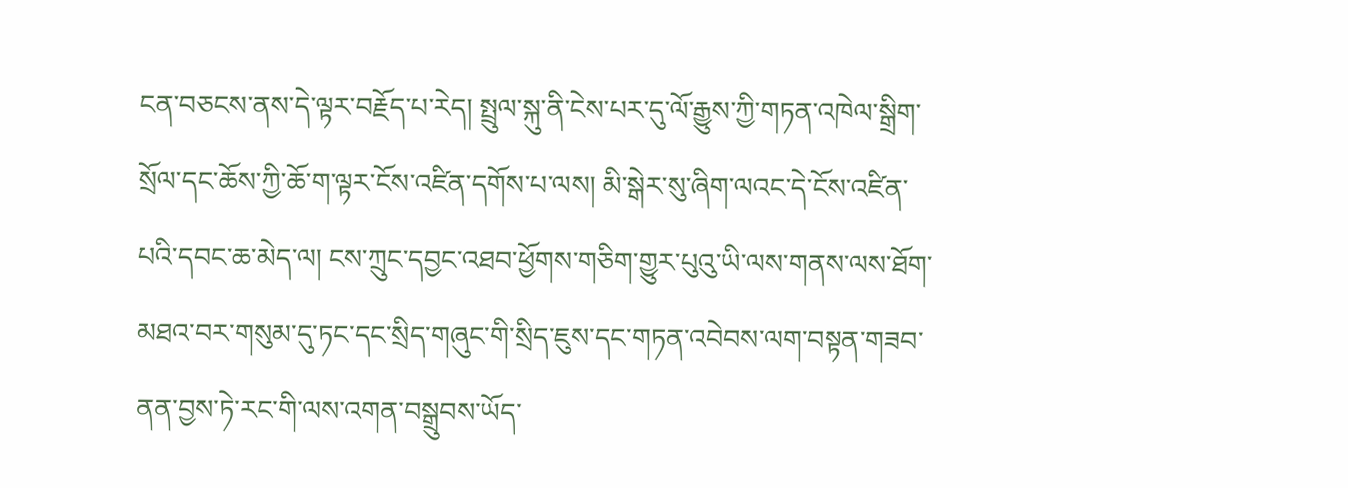ངན་བཅངས་ནས་དེ་ལྟར་བརྗོད་པ་རེད། སྤྲུལ་སྐུ་ནི་ངེས་པར་དུ་ལོ་རྒྱུས་ཀྱི་གཏན་འཁེལ་སྒྲིག་སྲོལ་དང་ཆོས་ཀྱི་ཆོ་ག་ལྟར་ངོས་འཛིན་དགོས་པ་ལས། མི་སྒེར་སུ་ཞིག་ལའང་དེ་ངོས་འཛིན་པའི་དབང་ཆ་མེད་ལ། ངས་ཀྲུང་དབྱང་འཐབ་ཕྱོགས་གཅིག་གྱུར་པུའུ་ཡི་ལས་གནས་ལས་ཐོག་མཐའ་བར་གསུམ་དུ་ཏང་དང་སྲིད་གཞུང་གི་སྲིད་ཇུས་དང་གཏན་འབེབས་ལག་བསྟན་གཟབ་ནན་བྱས་ཏེ་རང་གི་ལས་འགན་བསྒྲུབས་ཡོད་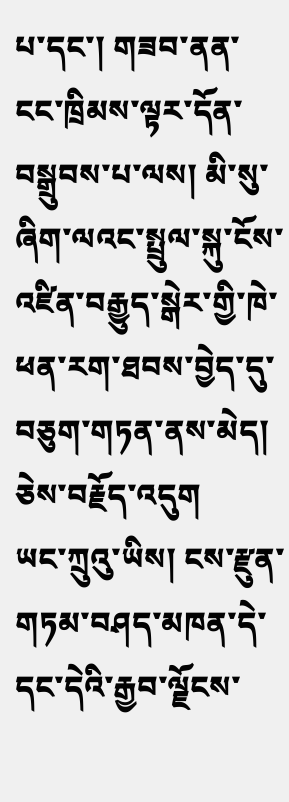པ་དང་། གཟབ་ནན་ངང་ཁྲིམས་ལྟར་དོན་བསྒྲུབས་པ་ལས། མི་སུ་ཞིག་ལའང་སྤྲུལ་སྐུ་ངོས་འཛིན་བརྒྱུད་སྒེར་གྱི་ཁེ་ཕན་རག་ཐབས་བྱེད་དུ་བཅུག་གཏན་ནས་མེད། ཅེས་བརྗོད་འདུག
ཡང་ཀྲུའུ་ཡིས། ངས་རྫུན་གཏམ་བཤད་མཁན་དེ་དང་དེའི་རྒྱབ་ལྗོངས་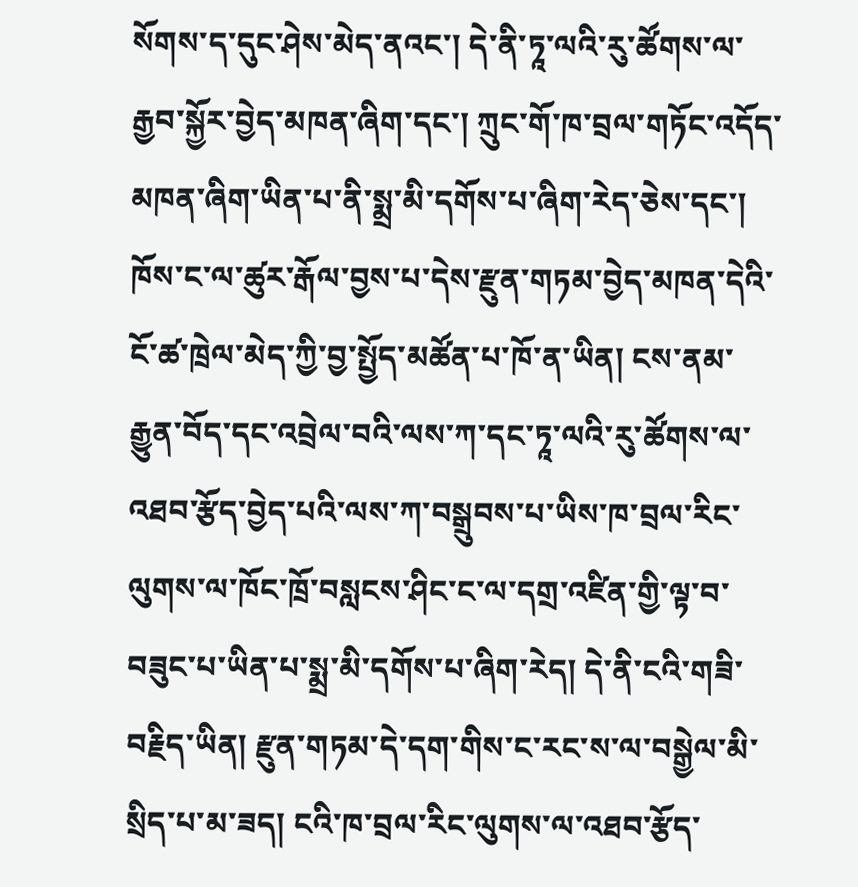སོགས་ད་དུང་ཤེས་མེད་ནའང་། དེ་ནི་ཏཱ་ལའི་རུ་ཚོགས་ལ་རྒྱབ་སྐྱོར་བྱེད་མཁན་ཞིག་དང་། ཀྲུང་གོ་ཁ་བྲལ་གཏོང་འདོད་མཁན་ཞིག་ཡིན་པ་ནི་སྨྲ་མི་དགོས་པ་ཞིག་རེད་ཅེས་དང་། ཁོས་ང་ལ་ཚུར་རྒོལ་བྱས་པ་དེས་རྫུན་གཏམ་བྱེད་མཁན་དེའི་ངོ་ཚ་ཁྲེལ་མེད་ཀྱི་བྱ་སྤྱོད་མཚོན་པ་ཁོ་ན་ཡིན། ངས་ནམ་རྒྱུན་བོད་དང་འབྲེལ་བའི་ལས་ཀ་དང་ཏཱ་ལའི་རུ་ཚོགས་ལ་འཐབ་རྩོད་བྱེད་པའི་ལས་ཀ་བསྒྲུབས་པ་ཡིས་ཁ་བྲལ་རིང་ལུགས་ལ་ཁོང་ཁྲོ་བསླངས་ཤིང་ང་ལ་དགྲ་འཛིན་གྱི་ལྟ་བ་བཟུང་པ་ཡིན་པ་སྨྲ་མི་དགོས་པ་ཞིག་རེད། དེ་ནི་ངའི་གཟི་བརྗིད་ཡིན། རྫུན་གཏམ་དེ་དག་གིས་ང་རང་ས་ལ་བསྒྱེལ་མི་སྲིད་པ་མ་ཟད། ངའི་ཁ་བྲལ་རིང་ལུགས་ལ་འཐབ་རྩོད་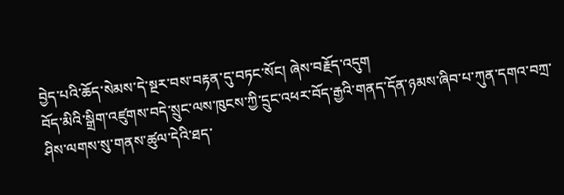བྱེད་པའི་ཆོད་སེམས་དེ་སྔར་བས་བརྟན་དུ་བཏང་སོང། ཞེས་བརྗོད་འདུག
བོད་མིའི་སྒྲིག་འཛུགས་བདེ་སྲུང་ལས་ཁུངས་ཀྱི་དྲུང་འཕར་བོད་རྒྱའི་གནད་དོན་ཉམས་ཞིབ་པ་ཀུན་དགའ་བཀྲ་ཤིས་ལགས་སུ་གནས་ཚུལ་དེའི་ཐད་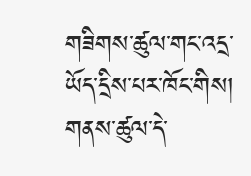གཟིགས་ཚུལ་གང་འདྲ་ཡོད་དྲིས་པར་ཁོང་གིས། གནས་ཚུལ་དེ་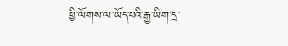ཕྱི་ལོགས་ལ་ཡོད་པའི་རྒྱ་ཡིག་དྲ་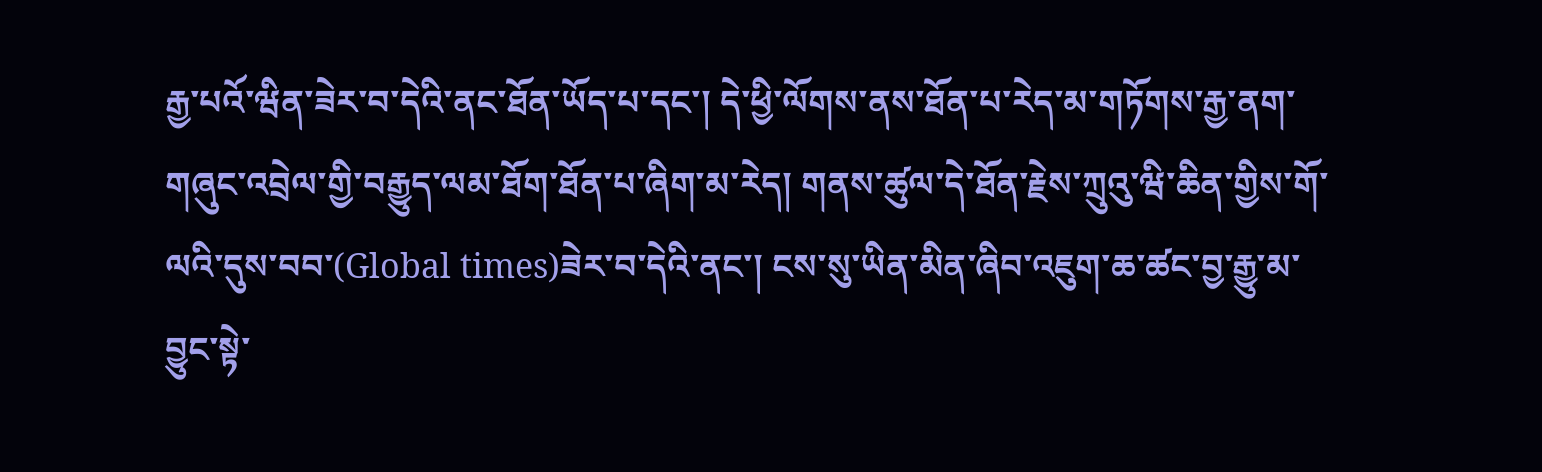རྒྱ་པའོ་ཝིན་ཟེར་བ་དེའི་ནང་ཐོན་ཡོད་པ་དང་། དེ་ཕྱི་ལོགས་ནས་ཐོན་པ་རེད་མ་གཏོགས་རྒྱ་ནག་གཞུང་འབྲེལ་གྱི་བརྒྱུད་ལམ་ཐོག་ཐོན་པ་ཞིག་མ་རེད། གནས་ཚུལ་དེ་ཐོན་རྗེས་ཀྲུའུ་ཝི་ཆིན་གྱིས་གོ་ལའི་དུས་བབ་(Global times)ཟེར་བ་དེའི་ནང་། ངས་སུ་ཡིན་མིན་ཞིབ་འཇུག་ཆ་ཚང་བྱ་རྒྱུ་མ་བྱུང་སྟེ་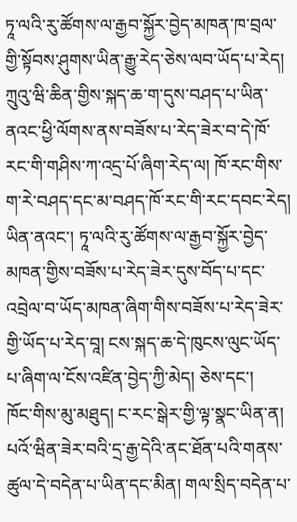ཏཱ་ལའི་རུ་ཚོགས་ལ་རྒྱབ་སྐྱོར་བྱེད་མཁན་ཁ་བྲལ་གྱི་སྟོབས་ཤུགས་ཡིན་རྒྱུ་རེད་ཅེས་ལབ་ཡོད་པ་རེད། ཀྲུའུ་ཝི་ཆིན་གྱིས་སྐད་ཆ་ག་དུས་བཤད་པ་ཡིན་ནའང་ཕྱི་ལོགས་ནས་བཟོས་པ་རེད་ཟེར་བ་དེ་ཁོ་རང་གི་གཤིས་ཀ་འདྲ་པོ་ཞིག་རེད་ལ། ཁོ་རང་གིས་ག་རེ་བཤད་དང་མ་བཤད་ཁོ་རང་གི་རང་དབང་རེད། ཡིན་ནའང་། ཏཱ་ལའི་རུ་ཚོགས་ལ་རྒྱབ་སྐྱོར་བྱེད་མཁན་གྱིས་བཟོས་པ་རེད་ཟེར་དུས་བོད་པ་དང་འབྲེལ་བ་ཡོད་མཁན་ཞིག་གིས་བཟོས་པ་རེད་ཟེར་གྱི་ཡོད་པ་རེད་བཱ། ངས་སྐད་ཆ་དེ་ཁུངས་ལུང་ཡོད་པ་ཞིག་ལ་ངོས་འཛིན་བྱེད་ཀྱི་མེད། ཅེས་དང་།
ཁོང་གིས་མུ་མཐུད། ང་རང་སྒེར་གྱི་ལྟ་སྣང་ཡིན་ན། པའོ་ཝིན་ཟེར་བའི་དྲ་རྒྱ་དེའི་ནང་ཐོན་པའི་གནས་ཚུལ་དེ་བདེན་པ་ཡིན་དང་མིན། གལ་སྲིད་བདེན་པ་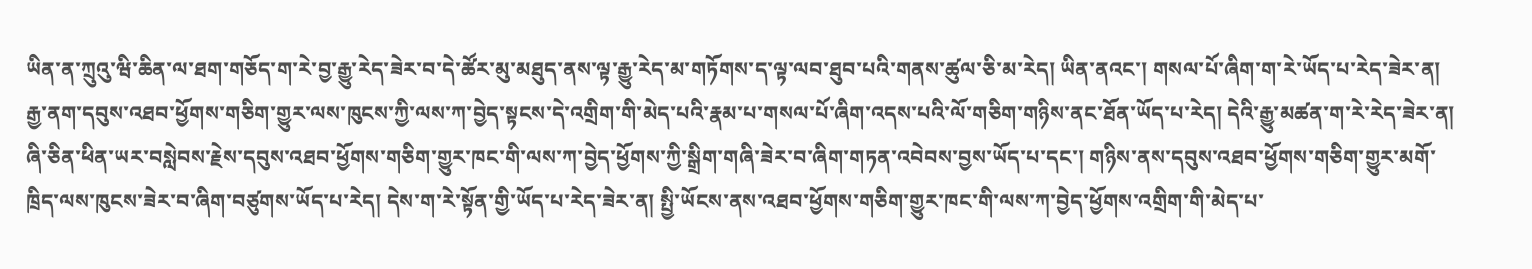ཡིན་ན་ཀྲུའུ་ཝི་ཆིན་ལ་ཐག་གཅོད་ག་རེ་བྱ་རྒྱུ་རེད་ཟེར་བ་དེ་ཚོར་མུ་མཐུད་ནས་ལྟ་རྒྱུ་རེད་མ་གཏོགས་ད་ལྟ་ལབ་ཐུབ་པའི་གནས་ཚུལ་ཅི་མ་རེད། ཡིན་ནའང་། གསལ་པོ་ཞིག་ག་རེ་ཡོད་པ་རེད་ཟེར་ན། རྒྱ་ནག་དབུས་འཐབ་ཕྱོགས་གཅིག་གྱུར་ལས་ཁུངས་ཀྱི་ལས་ཀ་བྱེད་སྟངས་དེ་འགྲིག་གི་མེད་པའི་རྣམ་པ་གསལ་པོ་ཞིག་འདས་པའི་ལོ་གཅིག་གཉིས་ནང་ཐོན་ཡོད་པ་རེད། དེའི་རྒྱུ་མཚན་ག་རེ་རེད་ཟེར་ན། ཞི་ཅིན་ཕིན་ཡར་བསླེབས་རྗེས་དབུས་འཐབ་ཕྱོགས་གཅིག་གྱུར་ཁང་གི་ལས་ཀ་བྱེད་ཕྱོགས་ཀྱི་སྒྲིག་གཞི་ཟེར་བ་ཞིག་གཏན་འབེབས་བྱས་ཡོད་པ་དང་། གཉིས་ནས་དབུས་འཐབ་ཕྱོགས་གཅིག་གྱུར་མགོ་ཁྲིད་ལས་ཁུངས་ཟེར་བ་ཞིག་བཙུགས་ཡོད་པ་རེད། དེས་ག་རེ་སྟོན་གྱི་ཡོད་པ་རེད་ཟེར་ན། སྤྱི་ཡོངས་ནས་འཐབ་ཕྱོགས་གཅིག་གྱུར་ཁང་གི་ལས་ཀ་བྱེད་ཕྱོགས་འགྲིག་གི་མེད་པ་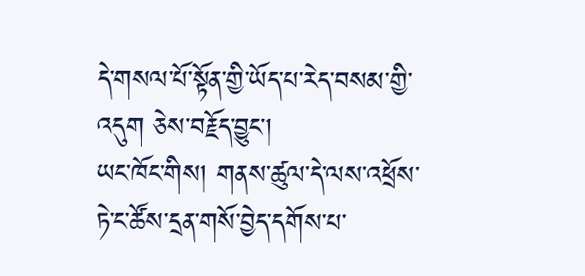དེ་གསལ་པོ་སྟོན་གྱི་ཡོད་པ་རེད་བསམ་གྱི་འདུག ཅེས་བརྗོད་བྱུང་།
ཡང་ཁོང་གིས། གནས་ཚུལ་དེ་ལས་འཕྲོས་ཏེ་ང་ཚོས་དྲན་གསོ་བྱེད་དགོས་པ་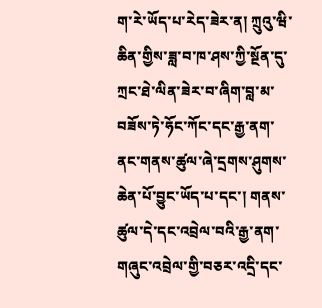ག་རེ་ཡོད་པ་རེད་ཟེར་ན། ཀྲུའུ་ཝི་ཆིན་གྱིས་ཟླ་བ་ཁ་ཤས་ཀྱི་སྔོན་དུ་ཀྲང་ཐེ་ལིན་ཟེར་བ་ཞིག་བླ་མ་བཟོས་ཏེ་ཧོང་ཀོང་དང་རྒྱ་ནག་ནང་གནས་ཚུལ་ཞེ་དྲགས་ཤུགས་ཆེན་པོ་བྱུང་ཡོད་པ་དང་། གནས་ཚུལ་དེ་དང་འབྲེལ་བའི་རྒྱ་ནག་གཞུང་འབྲེལ་གྱི་བཅར་འདྲི་དང་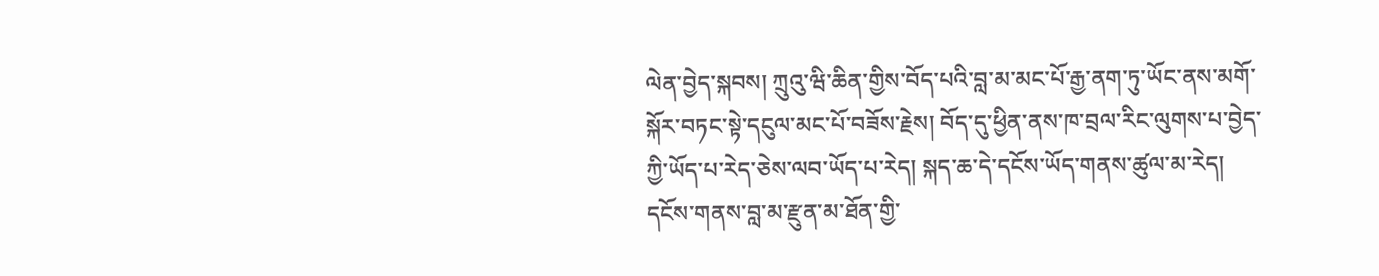ལེན་བྱེད་སྐབས། ཀྲུའུ་ཝི་ཆིན་གྱིས་བོད་པའི་བླ་མ་མང་པོ་རྒྱ་ནག་ཏུ་ཡོང་ནས་མགོ་སྐོར་བཏང་སྟེ་དངུལ་མང་པོ་བཟོས་རྗེས། བོད་དུ་ཕྱིན་ནས་ཁ་བྲལ་རིང་ལུགས་པ་བྱེད་ཀྱི་ཡོད་པ་རེད་ཅེས་ལབ་ཡོད་པ་རེད། སྐད་ཆ་དེ་དངོས་ཡོད་གནས་ཚུལ་མ་རེད། དངོས་གནས་བླ་མ་རྫུན་མ་ཐོན་གྱི་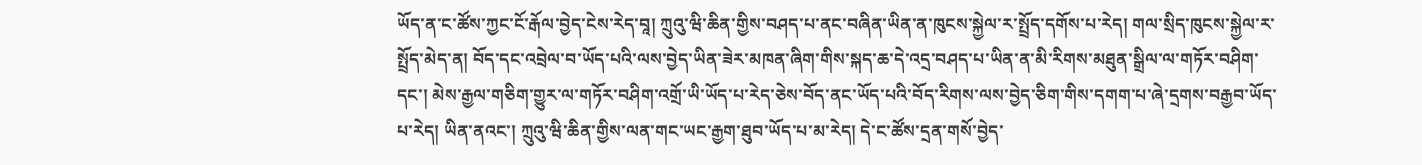ཡོད་ན་ང་ཚོས་ཀྱང་ངོ་རྒོལ་བྱེད་ངེས་རེད་བཱ། ཀྲུའུ་ཝི་ཆིན་གྱིས་བཤད་པ་ནང་བཞིན་ཡིན་ན་ཁུངས་སྐྱེལ་ར་སྤྲོད་དགོས་པ་རེད། གལ་སྲིད་ཁུངས་སྐྱེལ་ར་སྤྲོད་མེད་ན། བོད་དང་འབྲེལ་བ་ཡོད་པའི་ལས་བྱེད་ཡིན་ཟེར་མཁན་ཞིག་གིས་སྐད་ཆ་དེ་འདྲ་བཤད་པ་ཡིན་ན་མི་རིགས་མཐུན་སྒྲིལ་ལ་གཏོར་བཤིག་དང་། མེས་རྒྱལ་གཅིག་གྱུར་ལ་གཏོར་བཤིག་འགྲོ་ཡི་ཡོད་པ་རེད་ཅེས་བོད་ནང་ཡོད་པའི་བོད་རིགས་ལས་བྱེད་ཅིག་གིས་དགག་པ་ཞེ་དྲགས་བརྒྱབ་ཡོད་པ་རེད། ཡིན་ནའང་། ཀྲུའུ་ཝི་ཆིན་གྱིས་ལན་གང་ཡང་རྒྱག་ཐུབ་ཡོད་པ་མ་རེད། དེ་ང་ཚོས་དྲན་གསོ་བྱེད་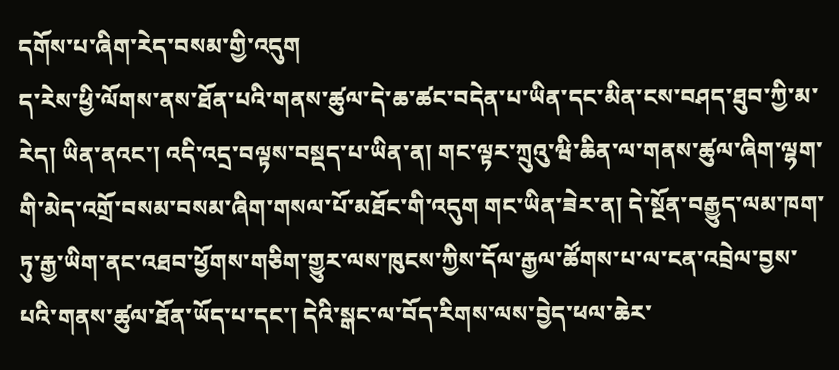དགོས་པ་ཞིག་རེད་བསམ་གྱི་འདུག
ད་རེས་ཕྱི་ལོགས་ནས་ཐོན་པའི་གནས་ཚུལ་དེ་ཆ་ཚང་བདེན་པ་ཡིན་དང་མིན་ངས་བཤད་ཐུབ་ཀྱི་མ་རེད། ཡིན་ནའང་། འདི་འདྲ་བལྟས་བསྡད་པ་ཡིན་ན། གང་ལྟར་ཀྲུའུ་ཝི་ཆིན་ལ་གནས་ཚུལ་ཞིག་ལྷག་གི་མེད་འགྲོ་བསམ་བསམ་ཞིག་གསལ་པོ་མཐོང་གི་འདུག གང་ཡིན་ཟེར་ན། དེ་སྔོན་བརྒྱུད་ལམ་ཁག་ཏུ་རྒྱ་ཡིག་ནང་འཐབ་ཕྱོགས་གཅིག་གྱུར་ལས་ཁུངས་ཀྱིས་དོལ་རྒྱལ་ཚོགས་པ་ལ་ངན་འབྲེལ་བྱས་པའི་གནས་ཚུལ་ཐོན་ཡོད་པ་དང་། དེའི་སྒང་ལ་བོད་རིགས་ལས་བྱེད་ཕལ་ཆེར་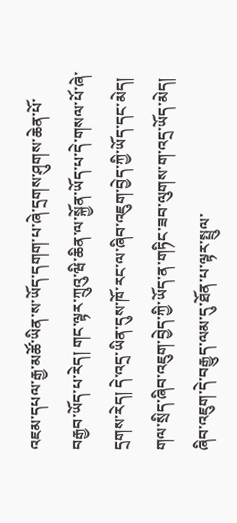འཇམ་དཔལ་རྒྱ་མཚོ་ཡིན་ས་ཡོད་དགག་པ་ཞེ་དྲགས་ཤུགས་ཆེན་པོ་བརྒྱབ་ཡོད་པ་རེད། གང་ལྟར་ཀྲུའུ་ཝི་ཆིན་ལ་སྐྱོན་ཡོད་པ་དེ་གསལ་པོ་ཞེ་དྲགས་རེད། དེ་འདྲ་ཡིན་དུས་ཁོ་རང་ལ་ཞིབ་འཇུག་བྱེད་ཀྱི་ཡོད་དང་མེད། གལ་སྲིད་ཞིབ་འཇུག་བྱེད་ཀྱི་ཡོད་ན་གཏིང་ཟབ་ལུགས་ག་འདྲ་ཡོད་མེད། ཞིབ་འཇུག་དེ་བརྒྱུད་ལམ་དུ་ཐོན་པ་ལྟར་སྤྲུལ་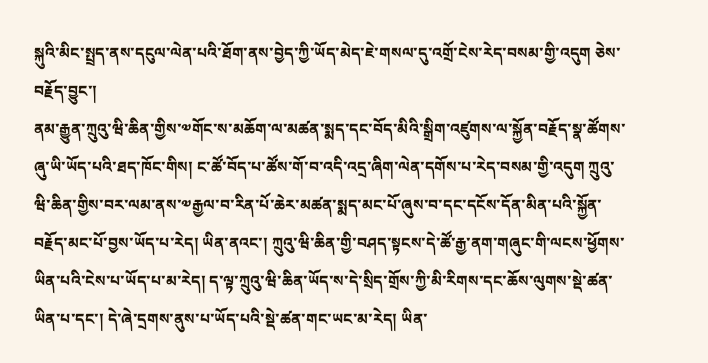སྐུའི་མིང་སྤྲད་ནས་དངུལ་ལེན་པའི་ཐོག་ནས་བྱེད་ཀྱི་ཡོད་མེད་ཇེ་གསལ་དུ་འགྲོ་ངེས་རེད་བསམ་གྱི་འདུག ཅེས་བརྗོད་བྱུང་།
ནམ་རྒྱུན་ཀྲུའུ་ཝི་ཆིན་གྱིས་༧གོང་ས་མཆོག་ལ་མཚན་སྨད་དང་བོད་མིའི་སྒྲིག་འཛུགས་ལ་སྐྱོན་བརྗོད་སྣ་ཚོགས་ཞུ་ཡི་ཡོད་པའི་ཐད་ཁོང་གིས། ང་ཚོ་བོད་པ་ཚོས་གོ་བ་འདི་འདྲ་ཞིག་ལེན་དགོས་པ་རེད་བསམ་གྱི་འདུག ཀྲུའུ་ཝི་ཆིན་གྱིས་བར་ལམ་ནས་༧རྒྱལ་བ་རིན་པོ་ཆེར་མཚན་སྨད་མང་པོ་ཞུས་བ་དང་དངོས་དོན་མིན་པའི་སྐྱོན་བརྗོད་མང་པོ་བྱས་ཡོད་པ་རེད། ཡིན་ནའང་། ཀྲུའུ་ཝི་ཆིན་གྱི་བཤད་སྟངས་དེ་ཚོ་རྒྱ་ནག་གཞུང་གི་ལངས་ཕྱོགས་ཡིན་པའི་ངེས་པ་ཡོད་པ་མ་རེད། ད་ལྟ་ཀྲུའུ་ཝི་ཆིན་ཡོད་ས་དེ་སྲིད་གྲོས་ཀྱི་མི་རིགས་དང་ཆོས་ལུགས་སྡེ་ཚན་ཡིན་པ་དང་། དེ་ཞེ་དྲགས་ནུས་པ་ཡོད་པའི་སྡེ་ཚན་གང་ཡང་མ་རེད། ཡིན་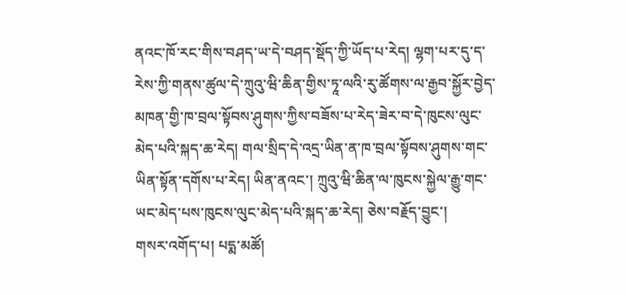ནའང་ཁོ་རང་གིས་བཤད་ཡ་དེ་བཤད་སྡོད་ཀྱི་ཡོད་པ་རེད། ལྷག་པར་དུ་ད་རེས་ཀྱི་གནས་ཚུལ་དེ་ཀྲུའུ་ཝི་ཆིན་གྱིས་ཏཱ་ལའི་རུ་ཚོགས་ལ་རྒྱབ་སྐྱོར་བྱེད་མཁན་གྱི་ཁ་བྲལ་སྟོབས་ཤུགས་ཀྱིས་བཟོས་པ་རེད་ཟེར་བ་དེ་ཁུངས་ལུང་མེད་པའི་སྐད་ཆ་རེད། གལ་སྲིད་དེ་འདྲ་ཡིན་ན་ཁ་བྲལ་སྟོབས་ཤུགས་གང་ཡིན་སྟོན་དགོས་པ་རེད། ཡིན་ནའང་། ཀྲུའུ་ཝི་ཆིན་ལ་ཁུངས་སྐྱེལ་རྒྱུ་གང་ཡང་མེད་པས་ཁུངས་ལུང་མེད་པའི་སྐད་ཆ་རེད། ཅེས་བརྗོད་བྱུང་།
གསར་འགོད་པ། པདྨ་མཚོ།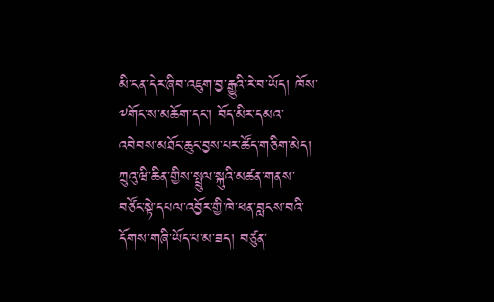མི་ངན་དེར་ཞིབ་འཇུག་བྱ་རྒྱུའི་རེ་བ་ཡོད། ཁོས་༸གོང་ས་མཆོག་དང་། བོད་མིར་དམའ་འབེབས་མཐོང་ཆུང་བྱས་པར་ཚོད་གཅིག་མེད།
ཀྲུའུ་ཝི་ཆིན་གྱིས་སྤྲུལ་སྐུའི་མཚན་གནས་བཙོང་སྟེ་དཔལ་འབྱོར་གྱི་ཁེ་ཕན་བླངས་བའི་དོགས་གཞི་ཡོད་པ་མ་ཟད། བཙུན་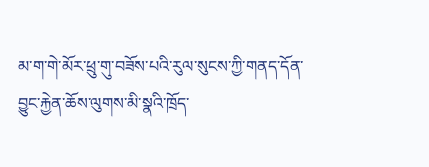མ་ག་གེ་མོར་ཕྲུ་གུ་བཟོས་པའི་རུལ་སུངས་ཀྱི་གནད་དོན་བྱུང་རྐྱེན་ཆོས་ལུགས་མི་སྣའི་ཁྲོད་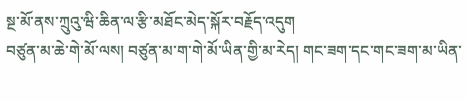སྔ་མོ་ནས་ཀྲུའུ་ཝི་ཆིན་ལ་རྩི་མཐོང་མེད་སྐོར་བརྗོད་འདུག
བཙུན་མ་ཆེ་གེ་མོ་ལས། བཙུན་མ་ག་གེ་མོ་ཡིན་གྱི་མ་རེད། གང་ཟག་དང་གང་ཟག་མ་ཡིན་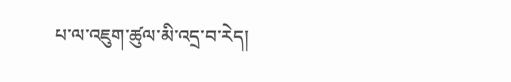པ་ལ་འཇུག་ཚུལ་མི་འདྲ་བ་རེད།